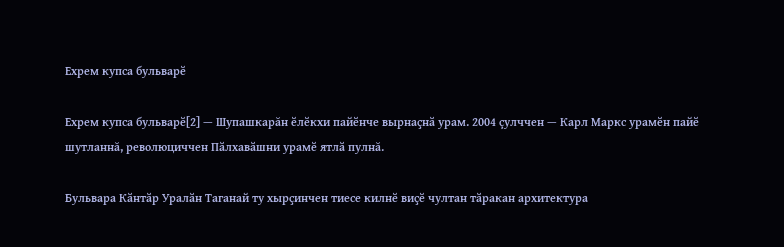Ехрем купса бульварӗ

Ехрем купса бульварӗ[2] — Шупашкарăн ӗлӗкхи пайӗнче вырнаҫнӑ урам. 2004 çулччен — Карл Маркс урамӗн пайӗ шутланнă, революциччен Пӑлхавӑшни урамӗ ятлӑ пулнă.

Бульвара Кӑнтӑр Уралӑн Таганай ту хырҫинчен тиесе килнӗ виҫӗ чултан тӑракан архитектура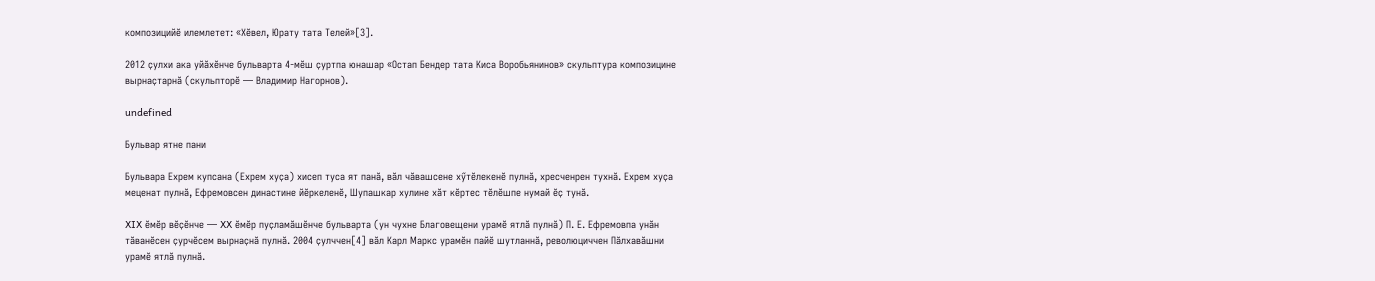композицийӗ илемлетет: «Хĕвел, Юрату тата Телей»[3].

2012 ҫулхи ака уйӑхӗнче бульварта 4-мӗш ҫуртпа юнашар «Остап Бендер тата Киса Воробьянинов» скульптура композицине вырнаҫтарнӑ (скульпторӗ — Владимир Нагорнов).

undefined

Бульвар ятне пани

Бульвара Ехрем купсана (Ехрем хуҫа) хисеп туса ят панӑ, вӑл чӑвашсене хӳтӗлекенӗ пулнӑ, хресченрен тухнӑ. Ехрем хуҫа меценат пулнӑ, Ефремовсен династине йӗркеленӗ, Шупашкар хулине хӑт кӗртес тӗлӗшпе нумай ӗҫ тунӑ.

XIX ӗмӗр вӗҫӗнче — XX ӗмӗр пуҫламӑшӗнче бульварта (ун чухне Благовещени урамӗ ятлӑ пулнӑ) П. Е. Ефремовпа унӑн тӑванӗсен ҫурчӗсем вырнаҫнӑ пулнӑ. 2004 ҫулччен[4] вӑл Карл Маркс урамӗн пайӗ шутланнӑ, революциччен Пӑлхавӑшни урамӗ ятлӑ пулнӑ.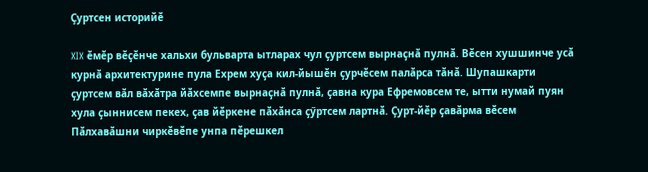Ҫуртсен историйӗ

XIX ӗмӗр вӗҫӗнче хальхи бульварта ытларах чул ҫуртсем вырнаҫнӑ пулнӑ. Вӗсен хушшинче усӑ курнӑ архитектурине пула Ехрем хуҫа кил-йышӗн ҫурчӗсем палӑрса тӑнӑ. Шупашкарти ҫуртсем вӑл вӑхӑтра йӑхсемпе вырнаҫнӑ пулнӑ, ҫавна кура Ефремовсем те, ытти нумай пуян хула ҫыннисем пекех, ҫав йӗркене пӑхӑнса ҫӳртсем лартнӑ. Ҫурт-йӗр ҫавӑрма вӗсем Пӑлхавӑшни чиркӗвӗпе унпа пӗрешкел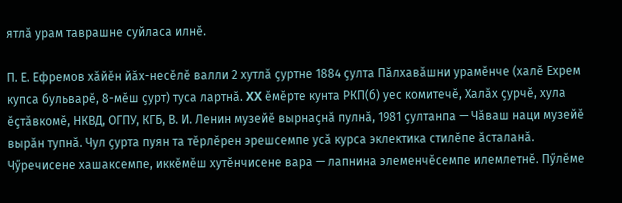ятлӑ урам таврашне суйласа илнӗ.

П. Е. Ефремов хӑйӗн йӑх-несӗлӗ валли 2 хутлӑ ҫуртне 1884 ҫулта Пӑлхавӑшни урамӗнче (халӗ Ехрем купса бульварӗ, 8-мӗш ҫурт) туса лартнӑ. XX ӗмӗрте кунта РКП(б) уес комитечӗ, Халӑх ҫурчӗ, хула ӗҫтӑвкомӗ, НКВД, ОГПУ, КГБ, В. И. Ленин музейӗ вырнаҫнӑ пулнӑ, 1981 ҫултанпа — Чӑваш наци музейӗ вырӑн тупнӑ. Чул ҫурта пуян та тӗрлӗрен эрешсемпе усӑ курса эклектика стилӗпе ӑсталанӑ. Чӳречисене хашаксемпе, иккӗмӗш хутӗнчисене вара — лапнина элеменчӗсемпе илемлетнӗ. Пӳлӗме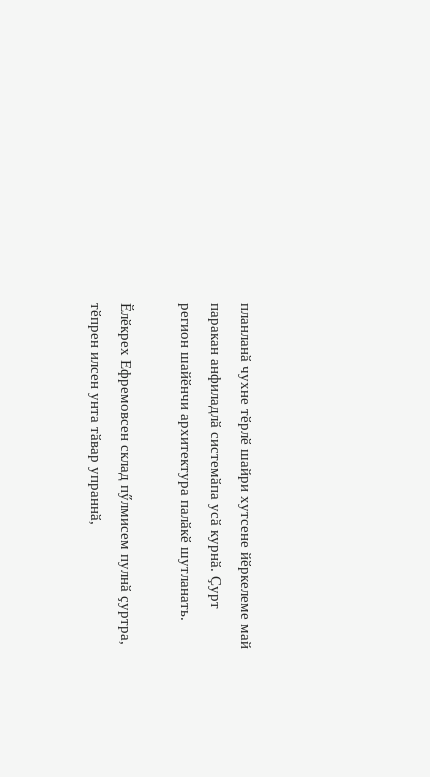планланӑ чухне тӗрлӗ шайри хутсене йӗркелеме май паракан анфиладлӑ системӑпа усӑ курнӑ. Ҫурт регион шайӗнчи архитектура палӑкӗ шутланать.

Ӗлӗкрех Ефремовсен склад пӳлмисем пулнӑ ҫуртра, тӗпрен илсен унта тӑвар упраннӑ,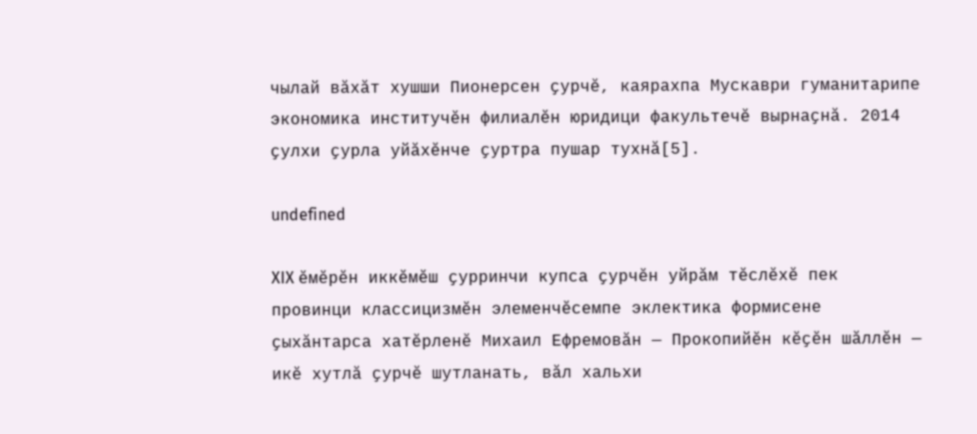чылай вӑхӑт хушши Пионерсен ҫурчӗ, каярахпа Мускаври гуманитарипе экономика институчӗн филиалӗн юридици факультечӗ вырнаҫнӑ. 2014 ҫулхи ҫурла уйӑхӗнче ҫуртра пушар тухнӑ[5].

undefined

XIX ӗмӗрӗн иккӗмӗш ҫурринчи купса ҫурчӗн уйрӑм тӗслӗхӗ пек провинци классицизмӗн элеменчӗсемпе эклектика формисене ҫыхӑнтарса хатӗрленӗ Михаил Ефремовӑн — Прокопийӗн кӗҫӗн шӑллӗн — икӗ хутлӑ ҫурчӗ шутланать, вӑл хальхи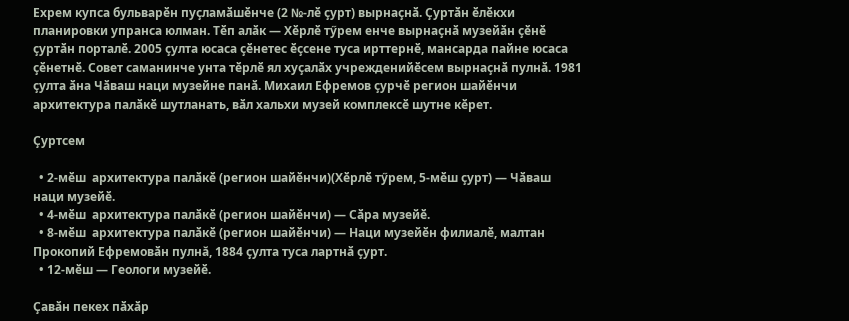Ехрем купса бульварӗн пуҫламӑшӗнче (2 №-лӗ ҫурт) вырнаҫнӑ. Ҫуртӑн ӗлӗкхи планировки упранса юлман. Тӗп алӑк — Хӗрлӗ тӳрем енче вырнаҫнӑ музейӑн ҫӗнӗ ҫуртӑн порталӗ. 2005 ҫулта юсаса ҫӗнетес ӗҫсене туса ирттернӗ, мансарда пайне юсаса ҫӗнетнӗ. Совет саманинче унта тӗрлӗ ял хуҫалӑх учрежденийӗсем вырнаҫнӑ пулнӑ. 1981 ҫулта ӑна Чӑваш наци музейне панӑ. Михаил Ефремов ҫурчӗ регион шайӗнчи архитектура палӑкӗ шутланать, вӑл хальхи музей комплексӗ шутне кӗрет.

Ҫуртсем

  • 2-мӗш  архитектура палӑкӗ (регион шайӗнчи)(Хӗрлӗ тӳрем, 5-мӗш ҫурт) — Чӑваш наци музейӗ.
  • 4-мӗш  архитектура палӑкӗ (регион шайӗнчи) — Сӑра музейӗ.
  • 8-мӗш  архитектура палӑкӗ (регион шайӗнчи) — Наци музейӗн филиалӗ, малтан Прокопий Ефремовӑн пулнă, 1884 ҫулта туса лартнӑ ҫурт.
  • 12-мӗш — Геологи музейӗ.

Ҫавӑн пекех пӑхӑр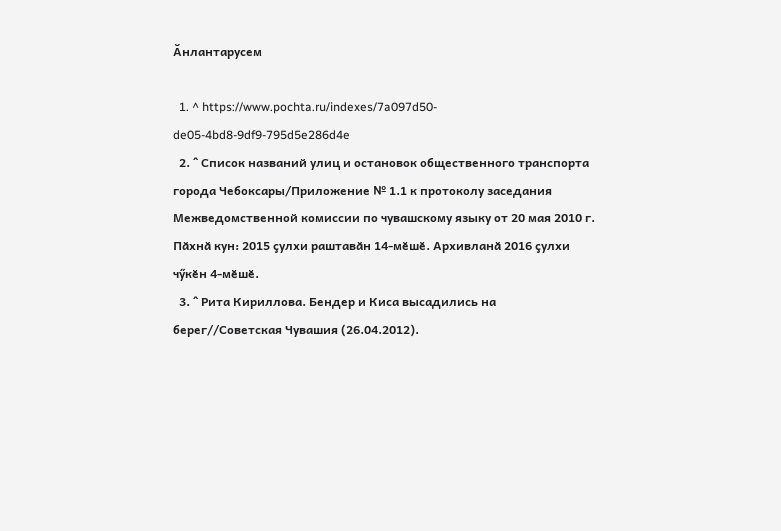Ӑнлантарусем

  1. ^ https://www.pochta.ru/indexes/7a097d50-de05-4bd8-9df9-795d5e286d4e
  2. ^ Список названий улиц и остановок общественного транспорта города Чебоксары/Приложение № 1.1 к протоколу заседания Межведомственной комиссии по чувашскому языку от 20 мая 2010 г. Пӑхнӑ кун: 2015 ҫулхи раштавӑн 14-мӗшӗ. Архивланӑ 2016 ҫулхи чӳкӗн 4-мӗшӗ.
  3. ^ Рита Кириллова. Бендер и Киса высадились на берег//Советская Чувашия (26.04.2012).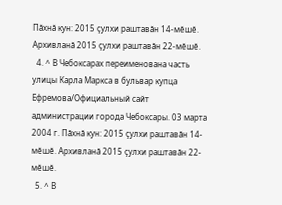Пӑхнӑ кун: 2015 ҫулхи раштавӑн 14-мӗшӗ. Архивланӑ 2015 ҫулхи раштавӑн 22-мӗшӗ.
  4. ^ В Чебоксарах переименована часть улицы Карла Маркса в бульвар купца Ефремова/Официальный сайт администрации города Чебоксары. 03 марта 2004 г. Пӑхнӑ кун: 2015 ҫулхи раштавӑн 14-мӗшӗ. Архивланӑ 2015 ҫулхи раштавӑн 22-мӗшӗ.
  5. ^ В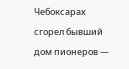Чебоксарах сгорел бывший дом пионеров —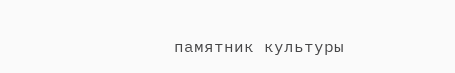памятник культуры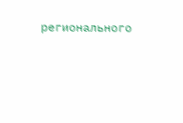регионального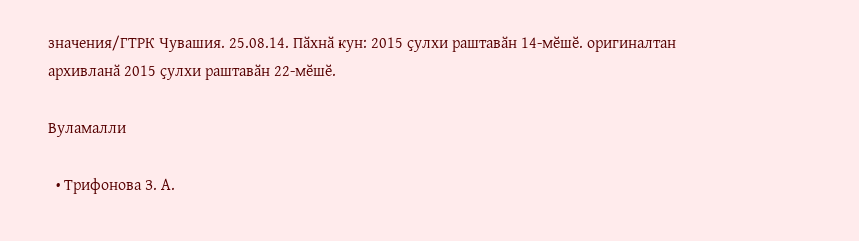значения/ГТРК Чувашия. 25.08.14. Пӑхнӑ кун: 2015 ҫулхи раштавӑн 14-мӗшӗ. оригиналтан архивланӑ 2015 ҫулхи раштавӑн 22-мӗшӗ.

Вуламалли

  • Трифонова З. А.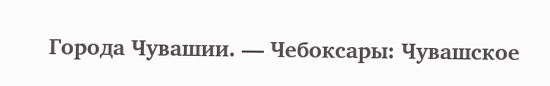Города Чувашии. — Чебоксары: Чувашское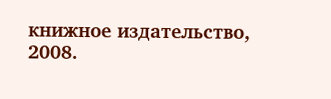книжное издательство, 2008.